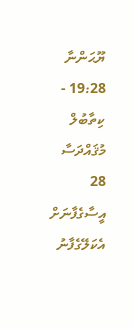ޔޫޙަންނާ 19:28 - ކިތާބުލް މުޤައްދަސާ
28 އީސާގެފާނަށް އެކަލޭގެފާނު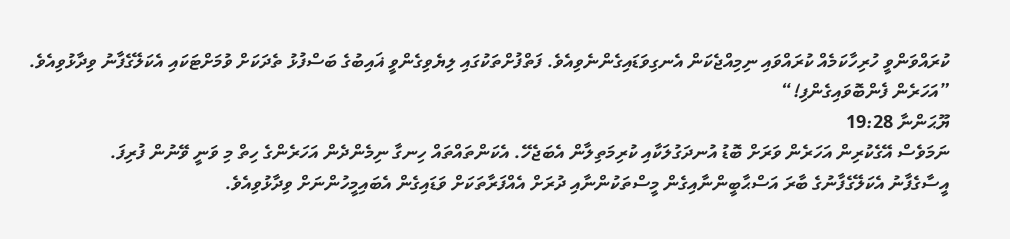ކުރައްވަންވީ ހުރިހާކަމެއް ކުރައްވައި ނިމިއްޖެކަން އެނގިވަޑައިގެންނެވިއެވެ. ފަތްފުށްތަކުގައި ލިޔެވިގެންވީ ޣައިބުގެ ބަސްފުޅު ތެދަކަށް ވުމަށްޓަކައި އެކަލޭގެފާނު ވިދާޅުވިއެވެ. ”އަހަރެން ފެންބޮވައިގެންފި!“
ޔޫޙަންނާ 19:28
ނަމަވެސް އޭގެކުރިން އަހަރެން ވަރަށް ބޮޑު އުނދަގުލަކާއި ކުރިމަތިލާން އެބަޖެހޭ. އެކަންތައްތައް ހިނގާ ނިމެންދެން އަހަރެންގެ ހިތް މި ވަނީ ވޭނުން ފުރިފަ.
އީސާގެފާނު އެކަލޭގެފާނުގެ ބާރަ އަސްޙާބީންނާއިގެން މީސްތަކުންނާއި ދުރަށް އެއްފަރާތަކަށް ވަޑައިގެން އެބައިމީހުންނަށް ވިދާޅުވިއެވެ.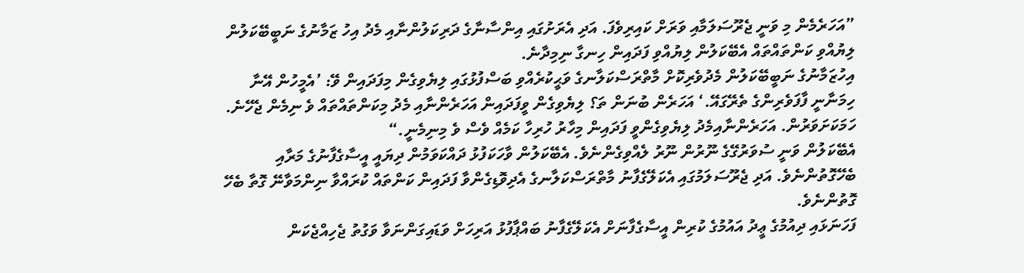”އަހަރެމެން މި ވަނީ ޖެރޫސަލަމާއި ވަރަށް ކައިރިވެފަ. އަދި އެރަށުގައި އިންސާނާގެ ދަރިކަލުންނާއި މެދު އިހު ޒަމާނުގެ ނަބީބޭކަލުން ލިޔުއްވި ކަންތައްތައް އެބޭކަލުން ލިޔުއްވި ފަދައިން ހިނގާ ނިމިދާނެ.
އިހުޒަމާނުގެ ނަބީބޭކަލުން މެދުވެރިކޮށް މާތްރަސްކަލާނގެ ވަޙީކުރެއްވި ބަސްފުޅުގައި ލިޔެވިގެން މިފަދައިން ވޭ: ’އެމީހުން އޭނާ ހިމަނާނީ ފާފަވެރިންގެ ތެރޭގައޭ.‘ އަހަރެން ބުނަން ތަ؟ ލިޔެވިގެން ވީފަދައިން އަހަރެންނާއި މެދު މިކަންތައްތައް ވެ ނިމެން ޖެހޭނެ. ހަމަކަށަވަރުން. އަހަރެންނާއިމެދު ލިޔެވިގެންވީ ފަދައިން މިހާރު ހުރިހާ ކަމެއް ވެސް ވެ މިނިމެނީ.“
އެބޭކަލުން ވަނީ ސުވަރުގޭގެ ނޫރުން ނޫރު ލެއްވިގެންނެވެ. އެބޭކަލުން ވާހަކަފުޅު ދައްކަވަމުން ދިޔައީ އީސާގެފާނުގެ މަރާއި ބެހޭގޮތުންނެވެ. އަދި ޖެރޫސަލަމުގައި އެކަލޭގެފާނު މާތްރަސްކަލާނގެ އެދިވޮޑިގެންވާ ފަދައިން ކަންތައް ކުރައްވާ ނިންމަވާނޭ ގޮތާ ބެހޭ ގޮތުންނެވެ.
ފަހަނަޅައި ދިއުމުގެ ޢީދު އައުމުގެ ކުރިން އީސާގެފާނަށް އެކަލޭގެފާނު ބައްޕާފުޅު އަރިހަށް ވަޑައިގަންނަވާ ވަގުތު ޖެހިއްޖެކަން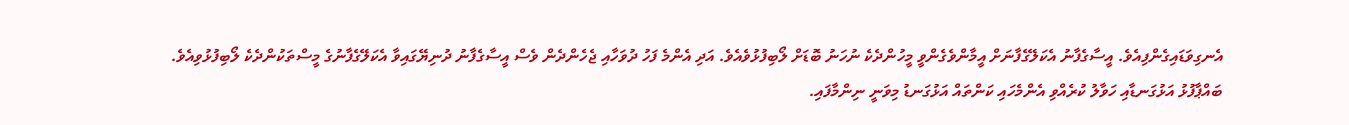އެނގިވަޑައިގެންފިއެވެ. އީސާގެފާނު އެކަލޭގެފާނަށް އީމާންވެގެންވީ މީހުންދެކެ ނުހަނު ބޮޑަށް ލޯބިފުޅުވެއެވެ. އަދި އެންމެ ފަހު ދުވަހާއި ޖެހެންދެން ވެސް އީސާގެފާނު ދުނިޔޭގައިވާ އެކަލޭގެފާނުގެ މީސްތަކުންދެކެ ލޯބިފުޅުވިއެވެ.
ބައްޕާފުޅު އަޅުގަނޑާއި ހަވާލު ކުރެއްވި އެންމެހައި ކަންތައް އަޅުގަނޑު މިވަނީ ނިންމާފައި.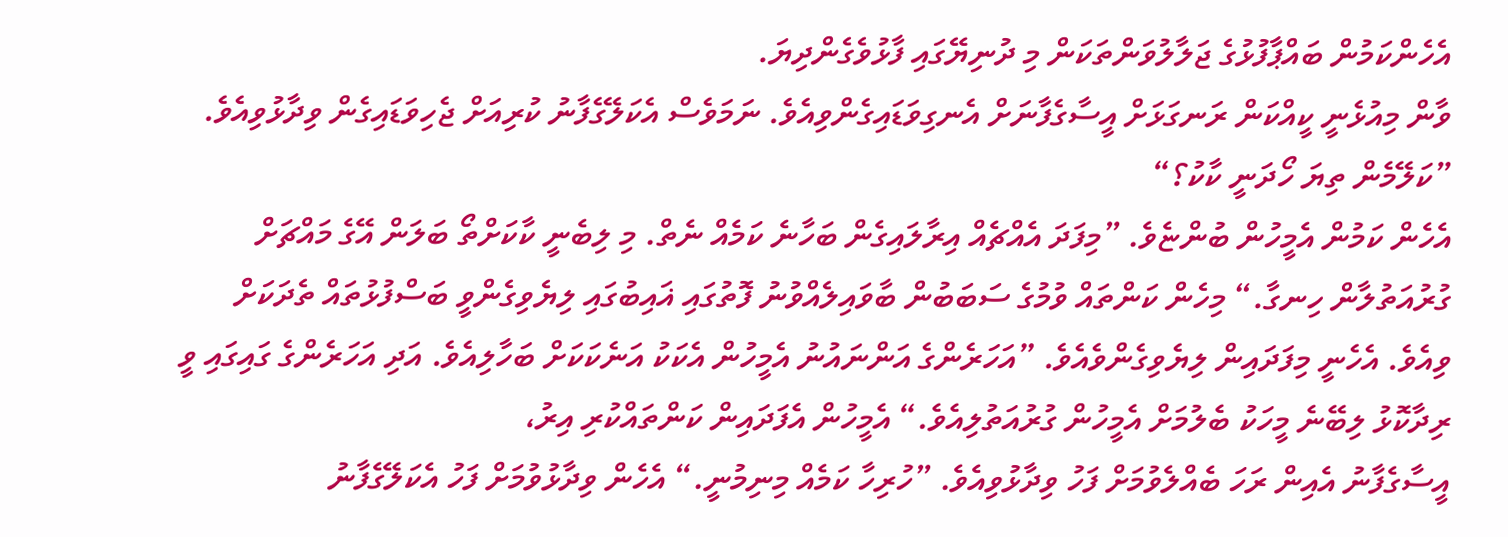އެހެންކަމުން ބައްޕާފުޅުގެ ޖަލާލުވަންތަކަން މި ދުނިޔޭގައި ފާޅުވެގެންދިޔަ.
ވާން މިއުޅެނީ ކީއްކަން ރަނގަޅަށް އީސާގެފާނަށް އެނގިވަޑައިގެންވިއެވެ. ނަމަވެސް އެކަލޭގެފާނު ކުރިއަށް ޖެހިވަޑައިގެން ވިދާޅުވިއެވެ. ”ކަލޭމެން ތިޔަ ހޯދަނީ ކާކު؟“
އެހެން ކަމުން އެމީހުން ބުންޏެވެ. ”މިފަދަ އެއްޗެއް އިރާލައިގެން ބަހާނެ ކަމެއް ނެތް. މި ލިބެނީ ކާކަށްތޯ ބަލަން އޭގެ މައްޗަށް ގުރުއަތުލާން ހިނގާ.“ މިހެން ކަންތައް ވުމުގެ ސަބަބުން ބާވައިލެއްވުނު ފޮތުގައި ޣައިބުގައި ލިޔެވިގެންވީ ބަސްފުޅުތައް ތެދަކަށް ވިއެވެ. އެހެނީ މިފަދައިން ލިޔެވިގެންވެއެވެ. ”އަހަރެންގެ އަންނައުނު އެމީހުން އެކަކު އަނެކަކަށް ބަހާލިއެވެ. އަދި އަހަރެންގެ ގައިގައި ވީ ރިދާކޮޅު ލިބޭނެ މީހަކު ބެލުމަށް އެމީހުން ގުރުއަތުލިއެވެ.“ އެމީހުން އެފަދައިން ކަންތައްކުރި އިރު،
އީސާގެފާނު އެއިން ރަހަ ބެއްލެވުމަށް ފަހު ވިދާޅުވިއެވެ. ”ހުރިހާ ކަމެއް މިނިމުނީ.“ އެހެން ވިދާޅުވުމަށް ފަހު އެކަލޭގެފާނު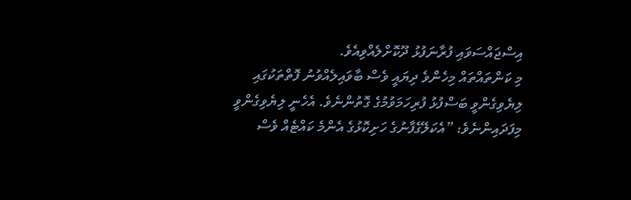އިސްޖައްސަވައި ފުރާނަފުޅު ދޫކޮށްލެއްވިއެވެ.
މި ކަންތައްތައް މިހެންވެ ދިޔައީ ވެސް ބާވައިލެއްވުނު ފޮތްތަކުގައި ލިޔެވިގެންވީ ބަސްފުޅު ފުރިހަމަވުމުގެ ގޮތުންނެވެ. އެހެނީ ލިޔެވިގެންވީ މިފަދައިންނެވެ: ”އެކަލޭގެފާނުގެ ހަށިކޮޅުގެ އެންމެ ކައްޓެއް ވެސް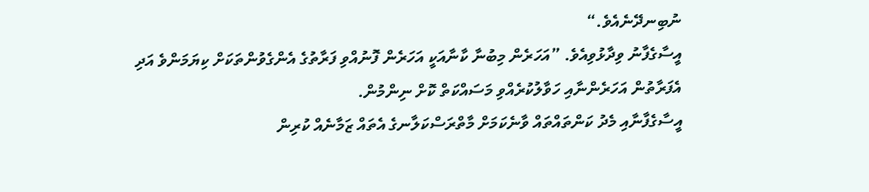ނުބިނދޭނެއެވެ.“
އީސާގެފާނު ވިދާޅުވިއެވެ. ”އަހަރެން މިބުނާ ކާނާއަކީ އަހަރެން ފޮނުއްވި ފަރާތުގެ އެންގެވުންތަކަށް ކިޔަމަންވެ އަދި އެފަރާތުން އަހަރެންނާއި ހަވާލުކުރެއްވި މަސައްކަތް ކޮށް ނިންމުން.
އީސާގެފާނާއި މެދު ކަންތައްތައް ވާނެކަމަށް މާތްރަސްކަލާނގެ އެތައް ޒަމާނެއް ކުރިން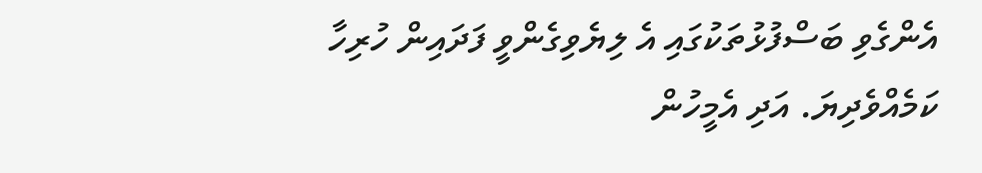އެންގެވި ބަސްފުޅުތަކުގައި އެ ލިޔެވިގެންވީ ފަދައިން ހުރިހާ ކަމެއްވެދިޔަ. އަދި އެމީހުން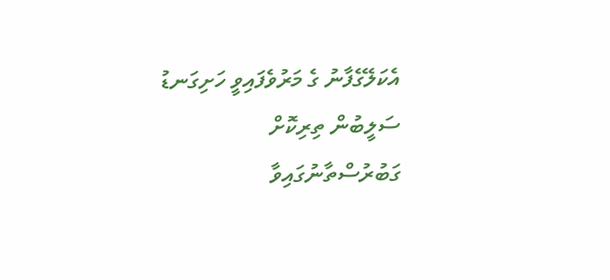އެކަލޭގެފާނު ގެ މަރުވެފައިވީ ހަށިގަނޑު ސަލީބުން ތިރިކޮށް ގަބުރުސްތާނުގައިވާ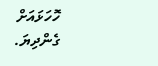ހޮހަޅައަށް ގެންދިޔަ.